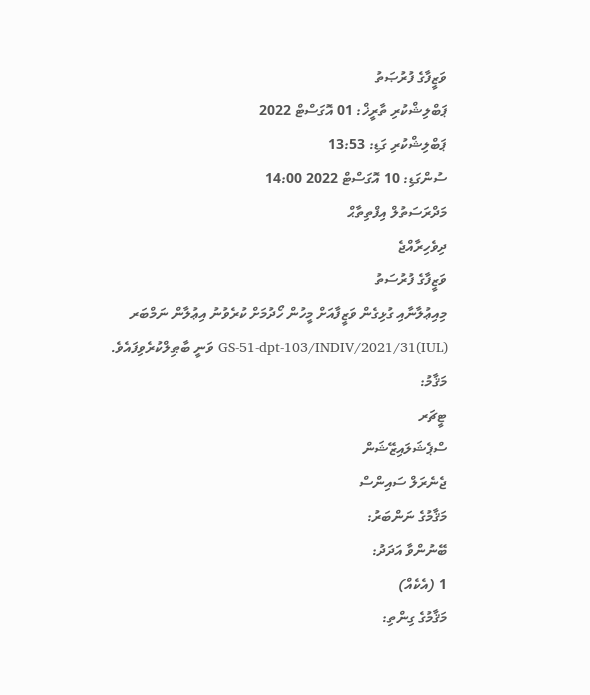ވަޒީފާގެ ފުރުޞަތު
ޕަބްލިޝްކުރި ތާރީޚް: 01 އޮގަސްޓް 2022
ޕަބްލިޝްކުރި ގަޑި: 13:53
ސުންގަޑި: 10 އޮގަސްޓް 2022 14:00
މަދްރަސަތުލް އިފްތިތާޙް
ދިވެހިރާއްޖެ
ވަޒީފާގެ ފުރުސަތު
މިއިޢުލާނާއި ގުޅިގެން ވަޒީފާއަށް މީހުން ހޯދުމަށް ކުރެވުނު އިޢުލާން ނަމްބަރ (IUL)GS-51-dpt-103/INDIV/2021/31 ވަނީ ބާޠިލްކުރެވިފައެވެ.
މަޤާމު:
ޓީޗަރ
ސްޕެޝަލައިޒޭޝަން
ޖެނެރަލް ސައިންސް
މަޤާމުގެ ނަންބަރު:
ބޭނުންވާ އަދަދު:
1 (އެކެއް)
މަޤާމުގެ ގިންތި: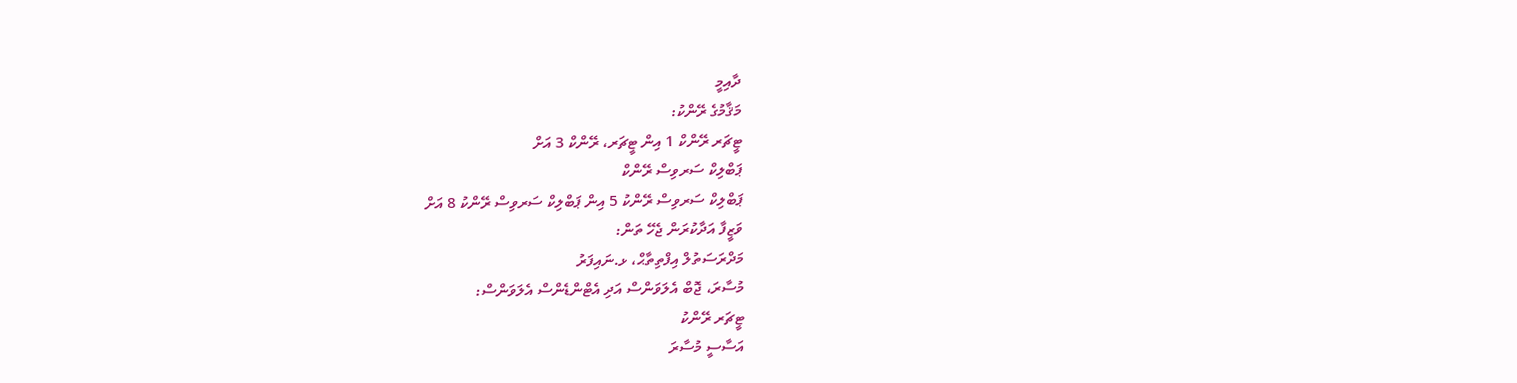ދާއިމީ
މަޤާމުގެ ރޭންކު:
ޓީޗަރ ރޭންކް 1 އިން ޓީޗަރ، ރޭންކް 3 އަށް
ޕަބްލިކް ސަރވިސް ރޭންކް
ޕަބްލިކް ސަރވިސް ރޭންކު 5 އިން ޕަބްލިކް ސަރވިސް ރޭންކު 8 އަށް
ވަޒީފާ އަދާކުރަން ޖެހޭ ތަން:
މަދްރަސަތުލް އިފްތިތާޙް، ޅ.ނައިފަރު
މުސާރަ، ޖޮބް އެލަވަންސް އަދި އެޓްންޑެންސް އެލަވަންސް:
ޓީޗަރ ރޭންކު
އަސާސީ މުސާރަ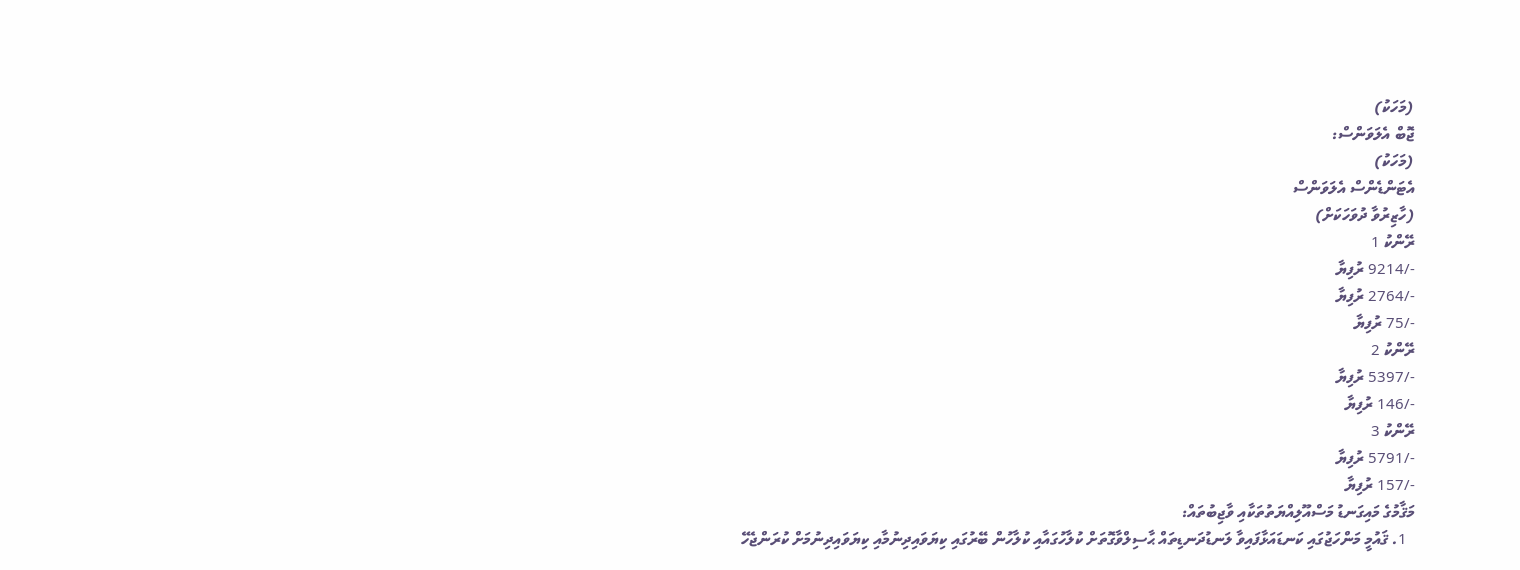(މަހަކު)
ޖޮބް އެލަވަންސް:
(މަހަކު)
އެޓަންޑެންސް އެލަވަންސް
(ހާޒިރުވާ ދުވަހަކަށް)
ރޭންކު 1
-/9214 ރުފިޔާ
-/2764 ރުފިޔާ
-/75 ރުފިޔާ
ރޭންކު 2
-/5397 ރުފިޔާ
-/146 ރުފިޔާ
ރޭންކު 3
-/5791 ރުފިޔާ
-/157 ރުފިޔާ
މަޤާމުގެ މައިގަނޑު މަސްއޫލިއްޔަތުތަކާއި ވާޖިބުތައް:
  1. ޤައުމީ މަންހަޖުގައި ކަނޑައަޅާފައިވާ ލަނޑުދަނޑިތައް ޙާސިލްވާގޮތަށް ކުލާހުގައާއި ކުލާހުން ބޭރުގައި ކިޔަވައިދިނުމާއި ކިޔަވައިދިނުމަށް ކުރަންޖެހޭ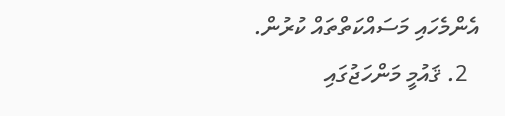އެންމެހައި މަސައްކަތްތައް ކުރުން.
  2. ޤައުމީ މަންހަޖުގައި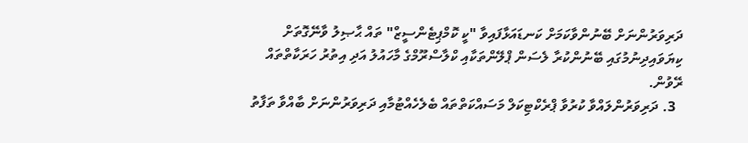ދަރިވަރުންނަށް ބޭނުންވާކަމަށް ކަނޑައަޅާފައިވާ "ކީ ކޮމްޕިޓެންސީޒް" ތައް ޙާޞިލު ވާނޭގޮތަށް ކިޔަވައިދިނުމުގައި ބޭނުންކުރާ ލެސަން ޕްލޭންތަކާއި ކްލާސްރޫމްގެ މާހައުލު އަދި އިތުރު ހަރަކާތްތައް ރޭވުން.
  3. ދަރިވަރުންލައްވާ ކުރުވާ ޕްރެކްޓިކަލް މަސައްކަތްތައް ބެލެހެއްޓުމާއި ދަރިވަރުންނަށް ބާއްވާ ތަފާތު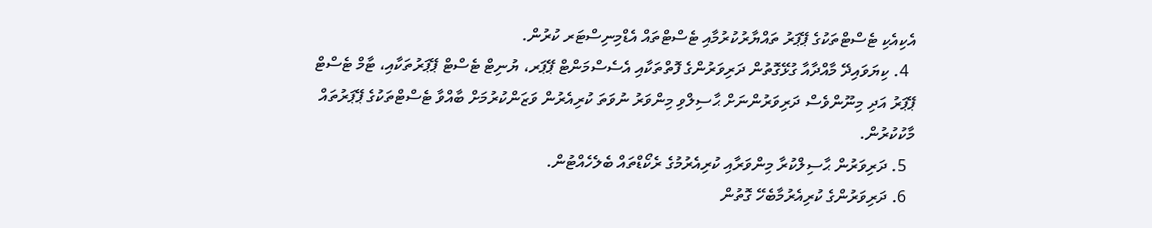އެކިއެކި ޓެސްޓްތަކުގެ ޕޭޕަރު ތައްޔާރުކުރުމާއި ޓެސްޓްތައް އެޑްމިނިސްޓަރ ކުރުން.
  4. ކިޔަވައިދޭ މާއްދާއާ ގުޅޭގޮތުން ދަރިވަރުންގެ ފޮތްތަކާއި އެސެސްމަންޓް ޕޭޕަރ، ޔުނިޓް ޓެސްޓް ޕޭޕަރުތަކާއި، ޓާމް ޓެސްޓް ޕޭޕަރު އަދި މިނޫންވެސް ދަރިވަރުންނަށް ޙާސިލްވި މިންވަރު ނުވަތަ ކުރިއެރުން ވަޒަންކުރުމަށް ބާއްވާ ޓެސްޓްތަކުގެ ޕޭޕަރުތައް މާކުކުރުން.
  5. ދަރިވަރުން ޙާސިލްކުރާ މިންވަރާއި ކުރިއެރުމުގެ ރެކޯޑްތައް ބެލެހެއްޓުން.
  6. ދަރިވަރުންގެ ކުރިއެރުމާބެހޭ ގޮތުން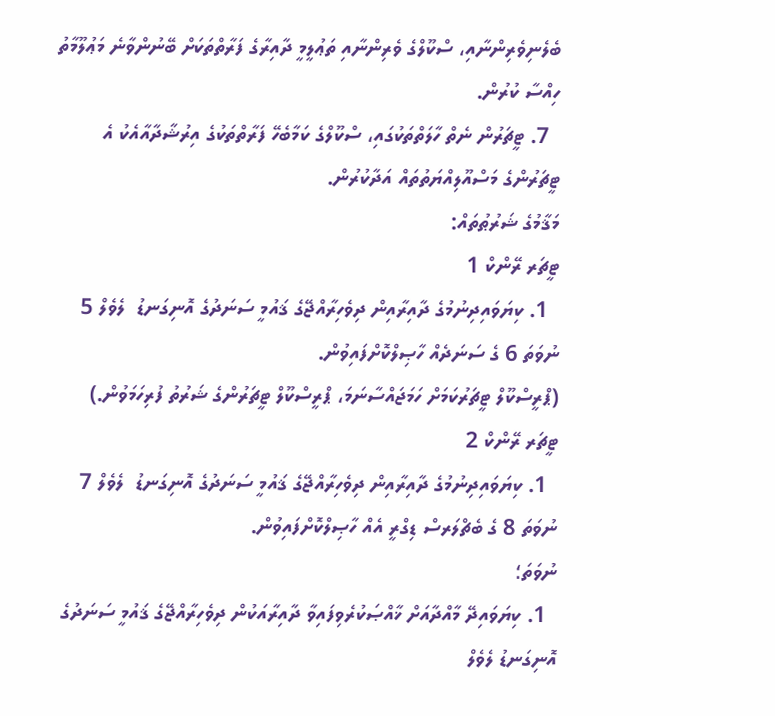ބެލެނިވެރިންނާއި، ސްކޫލްގެ ވެރިންނާއި ތަޢުލީމީ ދާއިރާގެ ފަރާތްތަކަށް ބޭނުންވާނެ މަޢުލޫމާތު ހިއްސާ ކުރުން.
  7. ޓީޗަރުން ނެތް ހާލަތްތަކުގައި، ސްކޫލްގެ ކަމާބެހޭ ފަރާތްތަކުގެ އިރުޝާދާއާއެކު އެ ޓީޗަރުންގެ މަސްއޫލިއްޔަތުތައް އަދާކުރުން.
މަޤާމުގެ ޝަރުޠުތައް:
ޓީޗަރ ރޭންކް 1
  1. ކިޔަވައިދިނުމުގެ ދާއިރާއިން ދިވެހިރާއްޖޭގެ ޤައުމީ ސަނަދުގެ އޮނިގަނޑު  ލެވެލް 5 ނުވަތަ 6 ގެ ސަނަދެއް ހާޞިލްކޮށްފައިވުން.
(ޕްރީސްކޫލް ޓީޗަރުކަމަށް ހަމަޖައްސާނަމަ، ޕްރީސްކޫލް ޓީޗަރުންގެ ޝަރުތު ފުރިހަމަވުން.)
ޓީޗަރ ރޭންކް 2
  1. ކިޔަވައިދިނުމުގެ ދާއިރާއިން ދިވެހިރާއްޖޭގެ ޤައުމީ ސަނަދުގެ އޮނިގަނޑު  ލެވެލް 7 ނުވަތަ 8 ގެ ބެޗްލަރސް ޑިގްރީ އެއް ހާޞިލްކޮށްފައިވުން.
ނުވަތަ؛
  1. ކިޔަވައިދޭ މާއްދާއަށް ޚާއްޞަކުރެވިފައިވާ ދާއިރާއަކުން ދިވެހިރާއްޖޭގެ ޤައުމީ ސަނަދުގެ އޮނިގަނޑު ލެވެލް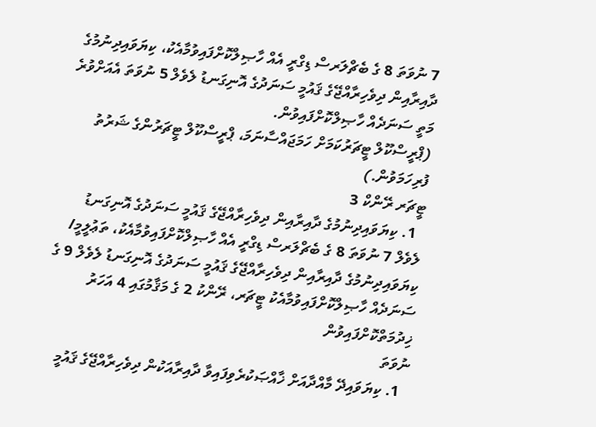7 ނުވަތަ 8 ގެ ބެޗްލަރސް ޑިގްރީ އެއް ހާޞިލްކޮށްފައިވުމާއެކު، ކިޔަވައިދިނުމުގެ ދާއިރާއިން ދިވެހިރާއްޖޭގެ ޤައުމީ ސަނަދުގެ އޮނިގަނޑު ލެވެލް 5 ނުވަތަ އެއަށްވުރެ މަތީ ސަނަދެއް ހާޞިލްކޮށްފައިވުން.
(ޕްރީސްކޫލް ޓީޗަރުކަމަށް ހަމަޖައްސާނަމަ، ޕްރީސްކޫލް ޓީޗަރުންގެ ޝަރުތު ފުރިހަމަވުން.)
ޓީޗަރ ރޭންކް 3
  1. ކިޔަވައިދިނުމުގެ ދާއިރާއިން ދިވެހިރާއްޖޭގެ ޤައުމީ ސަނަދުގެ އޮނިގަނޑު  ލެވެލް 7 ނުވަތަ 8 ގެ ބެޗްލަރސް ޑިގްރީ އެއް ހާޞިލްކޮށްފައިވުމާއެކު، ތަޢުލީމީ/ ކިޔަވައިދިނުމުގެ ދާއިރާއިން ދިވެހިރާއްޖޭގެ ޤައުމީ ސަނަދުގެ އޮނިގަނޑު ލެވެލް 9 ގެ ސަނަދެއް ހާޞިލްކޮށްފައިވުމާއެކު ޓީޗަރ، ރޭންކު 2 ގެ މަޤާމުގައި 4 އަހަރު ޚިދުމަތްކޮށްފައިވުން
ނުވަތަ
  1. ކިޔަވައިދޭ މާއްދާއަށް ޚާއްޞަކުރެވިފައިވާ ދާއިރާއަކުން ދިވެހިރާއްޖޭގެ ޤައުމީ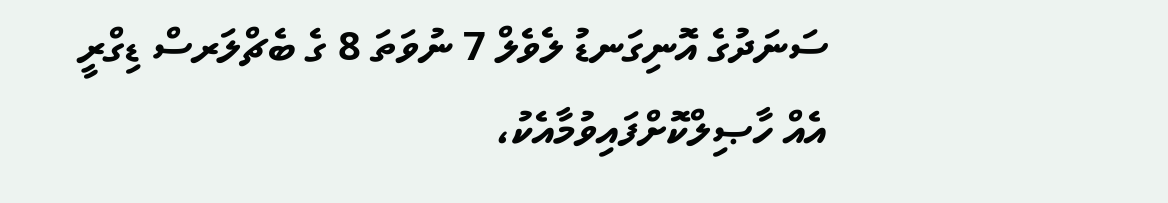ސަނަދުގެ އޮނިގަނޑު ލެވެލް 7 ނުވަތަ 8 ގެ ބެޗްލަރސް ޑިގްރީ އެއް ހާޞިލްކޮށްފައިވުމާއެކު،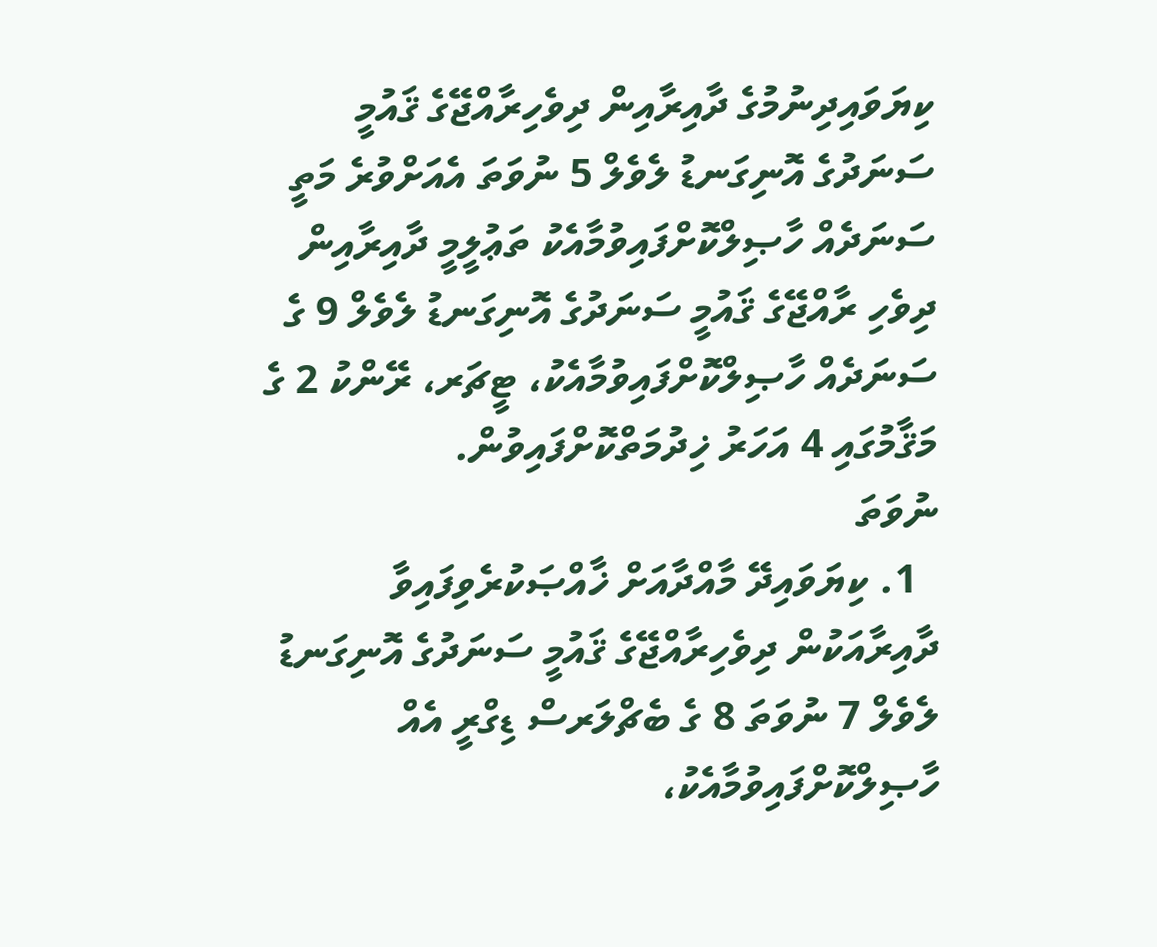ކިޔަވައިދިނުމުގެ ދާއިރާއިން ދިވެހިރާއްޖޭގެ ޤައުމީ ސަނަދުގެ އޮނިގަނޑު ލެވެލް 5 ނުވަތަ އެއަށްވުރެ މަތީ ސަނަދެއް ހާޞިލްކޮށްފައިވުމާއެކު ތަޢުލީމީ ދާއިރާއިން ދިވެހި ރާއްޖޭގެ ޤައުމީ ސަނަދުގެ އޮނިގަނޑު ލެވެލް 9 ގެ ސަނަދެއް ހާޞިލްކޮށްފައިވުމާއެކު، ޓީޗަރ، ރޭންކު 2 ގެ މަޤާމުގައި 4 އަހަރު ޚިދުމަތްކޮށްފައިވުން.
ނުވަތަ
  1. ކިޔަވައިދޭ މާއްދާއަށް ޚާއްޞަކުރެވިފައިވާ ދާއިރާއަކުން ދިވެހިރާއްޖޭގެ ޤައުމީ ސަނަދުގެ އޮނިގަނޑު ލެވެލް 7 ނުވަތަ 8 ގެ ބެޗްލަރސް ޑިގްރީ އެއް ހާޞިލްކޮށްފައިވުމާއެކު،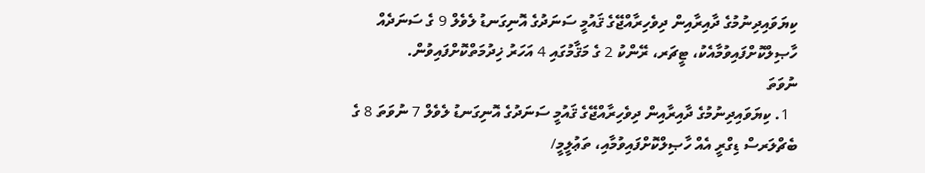ކިޔަވައިދިނުމުގެ ދާއިރާއިން ދިވެހިރާއްޖޭގެ ޤައުމީ ސަނަދުގެ އޮނިގަނޑު ލެވެލް 9 ގެ ސަނަދެއް ހާޞިލްކޮށްފައިވުމާއެކު، ޓީޗަރ، ރޭންކު 2 ގެ މަޤާމުގައި 4 އަހަރު ޚިދުމަތްކޮށްފައިވުން.
ނުވަތަ
  1. ކިޔަވައިދިނުމުގެ ދާއިރާއިން ދިވެހިރާއްޖޭގެ ޤައުމީ ސަނަދުގެ އޮނިގަނޑު ލެވެލް 7 ނުވަތަ 8 ގެ ބެޗްލަރސް ޑިގްރީ އެއް ހާޞިލްކޮށްފައިވުމާއި، ތަޢުލީމީ/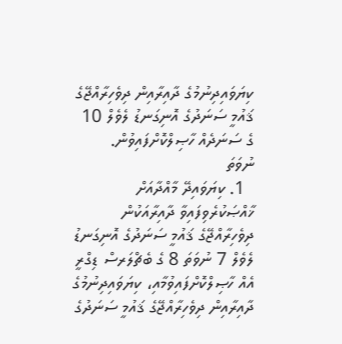ކިޔަވައިދިނުމުގެ ދާއިރާއިން ދިވެހިރާއްޖޭގެ ޤައުމީ ސަނަދުގެ އޮނިގަނޑު ލެވެލް 10 ގެ ސަނަދެއް ހާޞިލްކޮށްފައިވުން.
ނުވަތަ
  1. ކިޔަވައިދޭ މާއްދާއަށް ޚާއްޞަކުރެވިފައިވާ ދާއިރާއަކުން ދިވެހިރާއްޖޭގެ ޤައުމީ ސަނަދުގެ އޮނިގަނޑު ލެވެލް 7 ނުވަތަ 8 ގެ ބެޗްލަރސް ޑިގްރީ އެއް ހާޞިލްކޮށްފައިވުމާއި، ކިޔަވައިދިނުމުގެ ދާއިރާއިން ދިވެހިރާއްޖޭގެ ޤައުމީ ސަނަދުގެ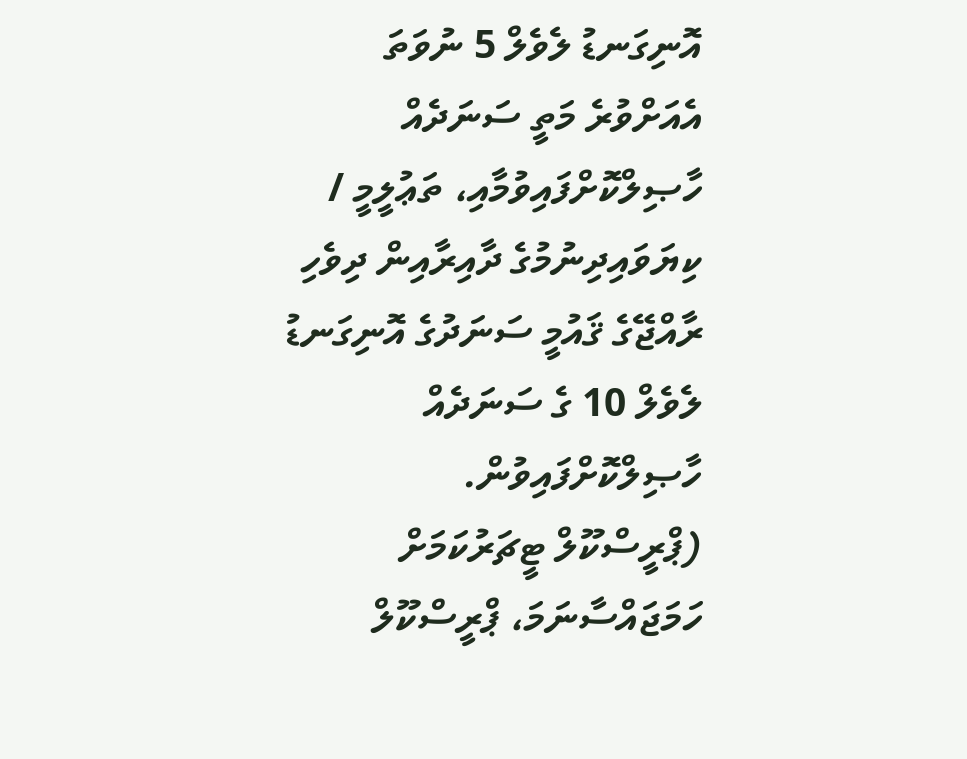އޮނިގަނޑު ލެވެލް 5 ނުވަތަ އެއަށްވުރެ މަތީ ސަނަދެއް ހާޞިލްކޮށްފައިވުމާއި، ތަޢުލީމީ / ކިޔަވައިދިނުމުގެ ދާއިރާއިން ދިވެހި ރާއްޖޭގެ ޤައުމީ ސަނަދުގެ އޮނިގަނޑު ލެވެލް 10 ގެ ސަނަދެއް ހާޞިލްކޮށްފައިވުން.
(ޕްރީސްކޫލް ޓީޗަރުކަމަށް ހަމަޖައްސާނަމަ، ޕްރީސްކޫލް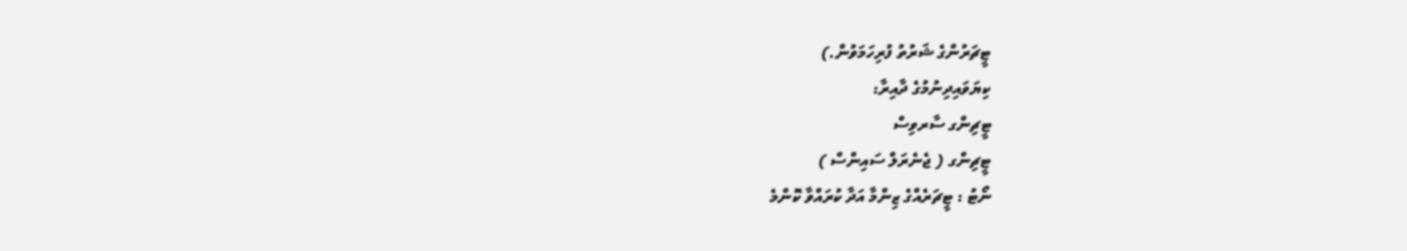ޓީޗަރުންގެ ޝަރުތު ފުރިހަމަވުން.)
ކިޔަވައިދިނުމުގެ ދާއިރާ:
ޓީޗިންގ ސާރވިސް
ޓީޗިންގ ( ޖެނެރަލް ސައިންސް )
ނޯޓު : ޓީޗަރެއްގެ ޒިންމާ އަދާ ކުރައްވާ ކޮންމެ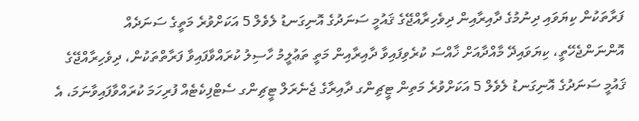ފަރާތަކުން ކިޔަވައި ދިނުމުގެ ދާއިރާއިން ދިވެހިރާއްޖޭގެ ޤައުމީ ސަނަދުގެ އޮނިގަނޑު ލެވެލް 5 އަކަށްވުރެ މަތީގެ ސަނަދެއް އޮންނަންޖެހޭތީ، ކިޔަވައިދޭ މާއްދާއަށް ޚާއްސަ ކުރެވިފައިވާ ދާއިރާއިން މަތީ ތަޢުލީމު ހާސިލު ކުރައްވާފައިވާ ފަރާތްތަކުން، ދިވެހިރާއްޖޭގެ ޤައުމީ ސަނަދުގެ އޮނިގަނޑު ލެވެލް 5 އަކަށްވުރެ މަތިން ޓީޗިންގ ދާއިރާގެ ޖެނެރަލް ޓީޗިންގ ސެޓްފިކެޓެއް ފުރިހަމަ ކުރައްވާފައިވާނަމަ، އެ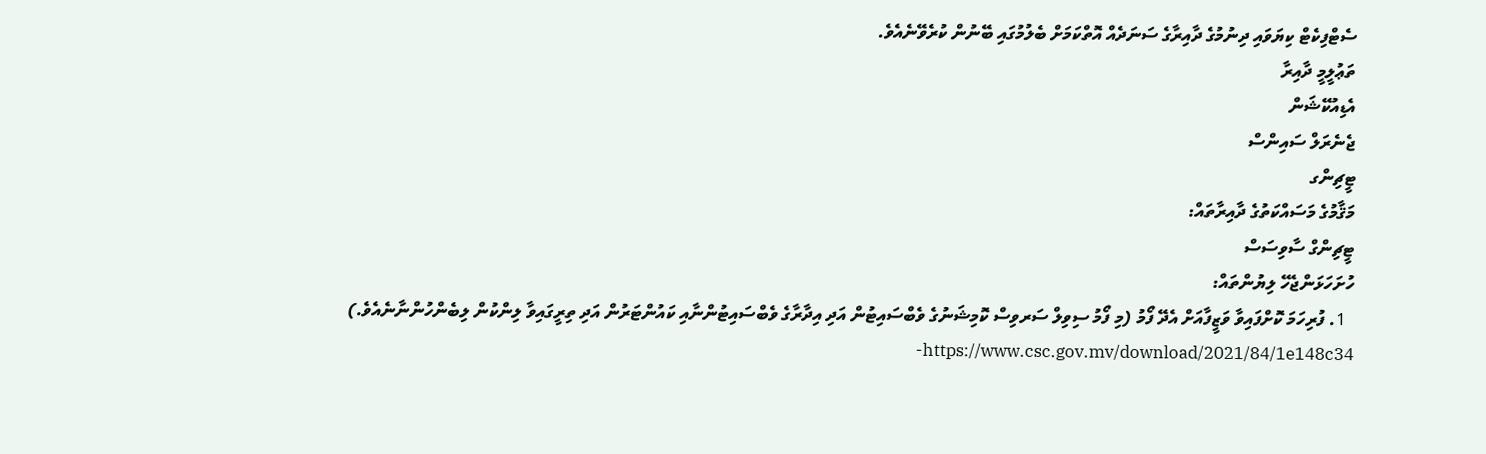ސެޓްފިކެޓް ކިޔަވައި ދިނުމުގެ ދާއިރާގެ ސަނަދެއް އޮތްކަމަށް ބެލުމުގައި ބޭނުން ކުރެވޭނެއެވެ.
ތަޢުލީމީ ދާއިރާ
އެޑިއުކޭޝަން
ޖެނެރަލް ސައިންސް
ޓީޗިންގ
މަޤާމުގެ މަސައްކަތުގެ ދާއިރާތައް:
ޓީޗިންގް ސާވިސަސް
ހުށަހަޅަންޖެހޭ ލިޔުންތައް:
  1. ފުރިހަމަ ކޮށްފައިވާ ވަޒީފާއަށް އެދޭ ފޯމު (މި ފޯމު ސިވިލް ސަރވިސް ކޮމިޝަނުގެ ވެބްސައިޓުން އަދި އިދާރާގެ ވެބްސައިޓުންނާއި ކައުންޓަރުން އަދި ތިރީގައިވާ ލިންކުން ލިބެންހުންނާނެއެވެ.)  https://www.csc.gov.mv/download/2021/84/1e148c34-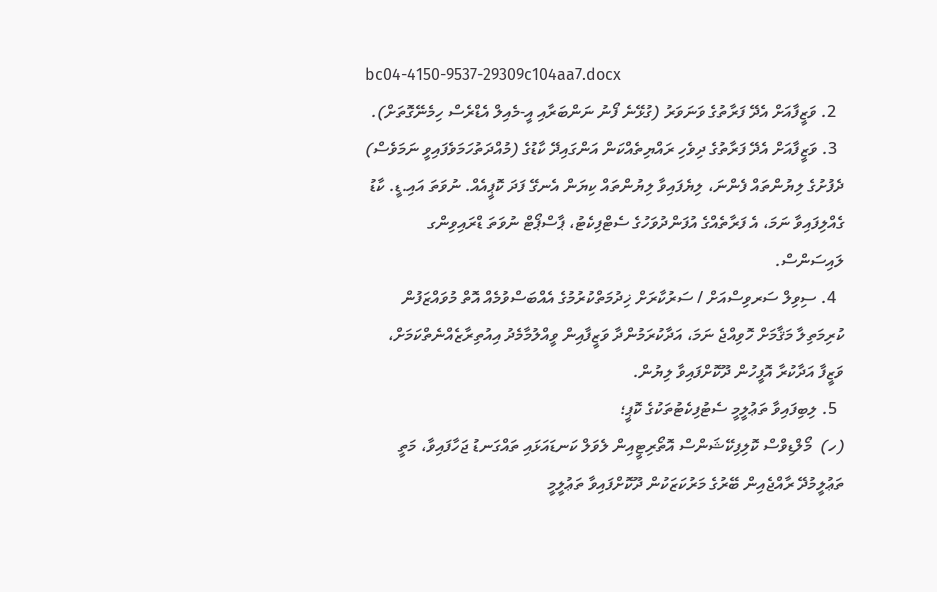bc04-4150-9537-29309c104aa7.docx
  2. ވަޒީފާއަށް އެދޭ ފަރާތުގެ ވަނަވަރު (ގުޅޭނެ ފޯނު ނަންބަރާއި އީ-މެއިލް އެޑްރެސް ހިމެނޭގޮތަށް).
  3. ވަޒީފާއަށް އެދޭ ފަރާތުގެ ދިވެހި ރައްޔިތެއްކަން އަންގައިދޭ ކާޑުގެ (މުއްދަތުހަމަވެފައިވީ ނަމަވެސް) ދެފުށުގެ ލިޔުންތައް ފެންނަ، ލިޔެފައިވާ ލިޔުންތައް ކިޔަން އެނގޭ ފަދަ ކޮޕީއެއް. ނުވަތަ އައި.ޑީ. ކާޑު ގެއްލިފައިވާ ނަމަ، އެ ފަރާތެއްގެ އުފަންދުވަހުގެ ސެޓްފިކެޓު، ޕާސްޕޯޓް ނުވަތަ ޑްރައިވިންގ ލައިސަންސް.
  4. ސިވިލް ސަރވިސްއަށް / ސަރުކާރަށް ޚިދުމަތްކުރުމުގެ އެއްބަސްވުމެއް އޮތް މުވައްޒަފުން ކުރިމަތިލާ މަޤާމަށް ހޮވިއްޖެ ނަމަ، އަދާކުރަމުންދާ ވަޒީފާއިން ވީއްލުމާމެދު އިއުތިރާޒެއްނެތްކަމަށް، ވަޒީފާ އަދާކުރާ އޮފީހުން ދޫކޮށްފައިވާ ލިޔުން.
  5. ލިބިފައިވާ ތަޢުލީމީ ސެޓުފިކެޓުތަކުގެ ކޮޕީ؛
(ހ)  މޯލްޑިވްސް ކޮލިފިކޭޝަންސް އޮތޯރިޓީއިން ލެވަލް ކަނޑައަޅައި ތައްގަނޑު ޖަހާފައިވާ، މަތީ ތަޢުލީމުދޭ ރާއްޖެއިން ބޭރުގެ މަރުކަޒަކުން ދޫކޮށްފައިވާ ތަޢުލީމީ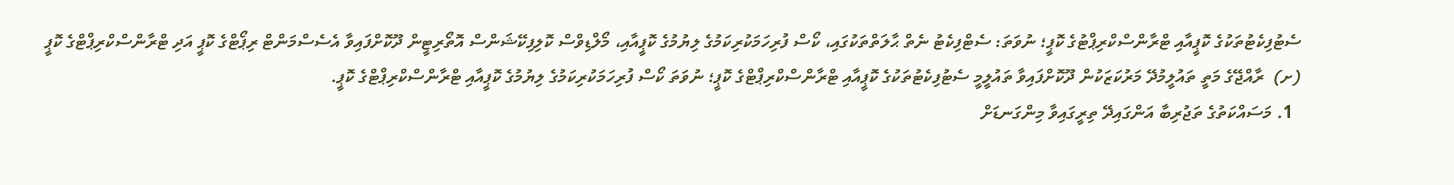ސެޓުފިކެޓުތަކުގެ ކޮޕީއާއި ޓްރާންސްކްރިޕްޓުގެ ކޮޕީ؛ ނުވަތަ: ސެޓްފިކެޓު ނެތް ޙާލަތްތަކުގައި، ކޯސް ފުރިހަމަކުރިކަމުގެ ލިޔުމުގެ ކޮޕީއާއި، މޯލްޑިވްސް ކޮލިފިކޭޝަންސް އޮތޯރިޓީން ދޫކޮށްފައިވާ އެސެސްމަންޓް ރިޕޯޓްގެ ކޮޕީ އަދި ޓްރާންސްކްރިޕްޓްގެ ކޮޕީ
(ށ)  ރާއްޖޭގެ މަތީ ތައުލީމުދޭ މަރުކަޒަކުން ދޫކޮށްފައިވާ ތައުލީމީ ސެޓުފިކެޓުތަކުގެ ކޮޕީއާއި ޓްރާންސްކްރިޕްޓްގެ ކޮޕީ؛ ނުވަތަ ކޯސް ފުރިހަމަކުރިކަމުގެ ލިޔުމުގެ ކޮޕީއާއި ޓްރާންސްކްރިޕްޓްގެ ކޮޕީ.
  1. މަސައްކަތުގެ ތަޖުރިބާ އަންގައިދޭ ތިރީގައިވާ މިންގަނޑަށް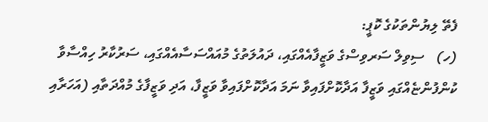ފެތޭ ލިޔުންތަކުގެ ކޮޕީ:
(ހ)   ސިވިލް ސަރވިސްގެ ވަޒީފާއެއްގައި، ދައުލަތުގެ މުއައްސަސާއެއްގައި، ސަރުކާރު ހިއްސާވާ ކުންފުންޏެއްގައި ވަޒީފާ އަދާކޮށްފައިވާ ނަމަ އަދާކޮށްފައިވާ ވަޒީފާ، އަދި ވަޒީފާގެ މުއްދަތާއި (އަހަރާއި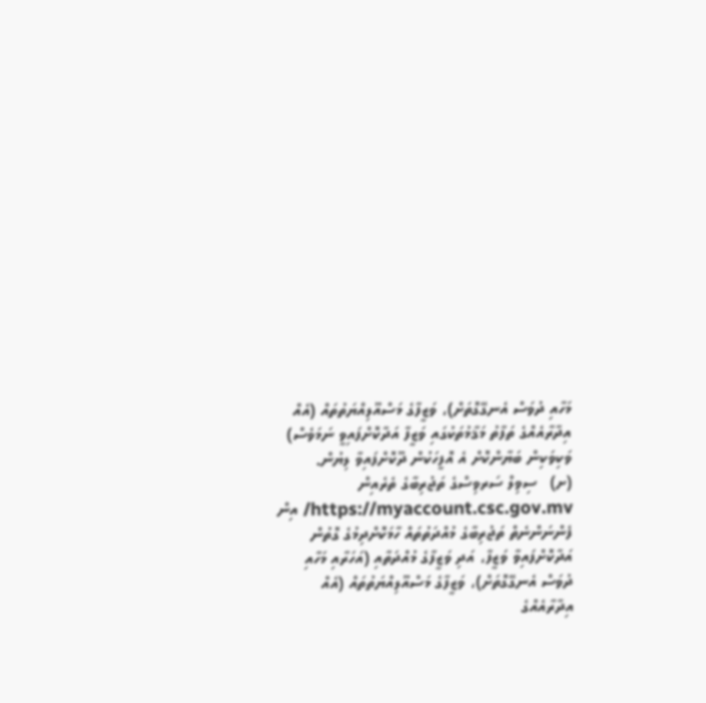މަހާއި ދުވަސް އެނގޭގޮތަށް)، ވަޒީފާގެ މަސްއޫލިއްޔަތުތައް (އެއް އިދާރާއެއްގެ ތަފާތު މަޤާމުތަކުގައި ވަޒީފާ އަދާކޮށްފައިވީ ނަމަވެސް) ވަކިވަކިން ބަޔާންކޮށް އެ އޮފީހަކުން ދޫކޮށްފައިވާ ލިޔުން.
(ށ)   ސިވިލް ސަރވިސްގެ ތަޖުރިބާގެ ތެރެއިން https://myaccount.csc.gov.mv/ އިން ފެންނަންނެތް ތަޖުރިބާގެ މުއްދަތުތައް ހާމަކޮށްދިމުގެ ގޮތުން އަދާކޮށްފައިވާ ވަޒީފާ، އަދި ވަޒީފާގެ މުއްދަތާއި (އަހަރާއި މަހާއި ދުވަސް އެނގޭގޮތަށް)، ވަޒީފާގެ މަސްއޫލިއްޔަތުތައް (އެއް އިދާރާއެއްގެ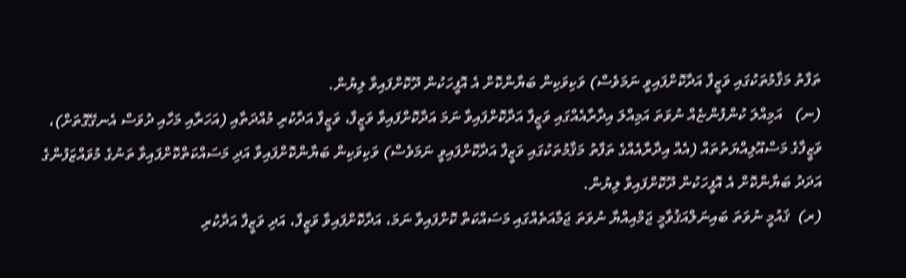ތަފާތު މަޤާމުތަކުގައި ވަޒީފާ އަދާކޮށްފައިވީ ނަމަވެސް) ވަކިވަކިން ބަޔާންކޮށް އެ އޮފީހަކުން ދޫކޮށްފައިވާ ލިޔުން.
(ނ)   އަމިއްލަ ކުންފުންޏެއް ނުވަތަ އަމިއްލަ އިދާރާއެއްގައި ވަޒީފާ އަދާކޮށްފައިވާ ނަމަ އަދާކޮށްފައިވާ ވަޒީފާ، ވަޒީފާ އަދާކުރި މުއްދަތާއި (އަހަރާއި މަހާއި ދުވަސް އެނގޭގޮތަށް)، ވަޒީފާގެ މަސްއޫލިއްޔަތުތައް (އެއް އިދާރާއެއްގެ ތަފާތު މަޤާމުތަކުގައި ވަޒީފާ އަދާކޮށްފައިވީ ނަމަވެސް) ވަކިވަކިން ބަޔާންކޮށްފައިވާ އަދި މަސައްކަތްކޮށްފައިވާ ތަނުގެ މުވައްޒަފުންގެ އަދަދު ބަޔާންކޮށް އެ އޮފީހަކުން ދޫކޮށްފައިވާ ލިޔުން.
(ރ)  ޤައުމީ ނުވަތަ ބައިނަލްއަޤުވާމީ ޖަމްއިއްޔާ ނުވަތަ ޖަމާއަތެއްގައި މަސައްކަތް ކޮށްފައިވާ ނަމަ، އަދާކޮށްފައިވާ ވަޒީފާ، އަދި ވަޒީފާ އަދާކުރި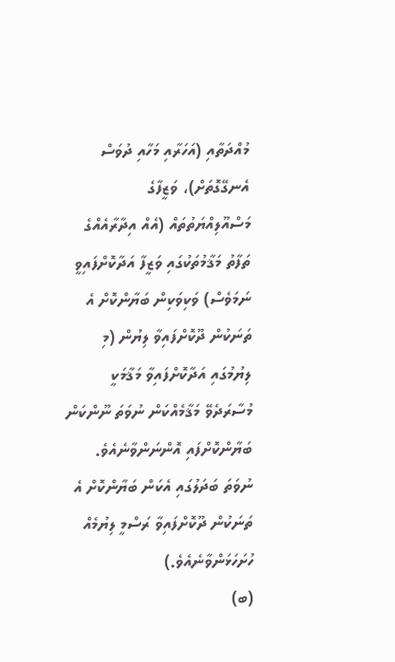މުއްދަތާއި (އަހަރާއި މަހާއި ދުވަސް އެނގޭގޮތަށް)، ވަޒީފާގެ މަސްއޫލިއްޔަތުތައް (އެއް އިދާރާއެއްގެ ތަފާތު މަޤާމުތަކުގައި ވަޒީފާ އަދާކޮށްފައިވީ ނަމަވެސް) ވަކިވަކިން ބަޔާންކޮށް އެ ތަނަކުން ދޫކޮށްފައިވާ ލިޔުން (މި ލިޔުމުގައި އަދާކޮށްފައިވާ މަޤާމަކީ މުސާރަދެވޭ މަޤާމެއްކަން ނުވަތަ ނޫންކަން ބަޔާންކޮށްފައި އޮންނަންވާނެއެވެ. ނުވަތަ ބަދަލުގައި އެކަން ބަޔާންކޮށް އެ ތަނަކުން ދޫކޮށްފައިވާ ރަސްމީ ލިޔުމެއް ހުށަހަޅަންވާނެއެވެ.)
(ބ)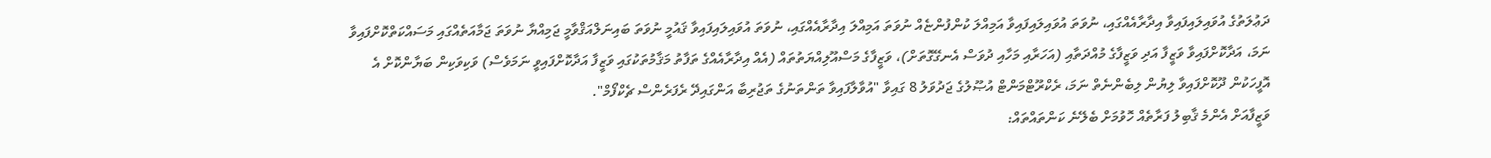ދަޢުލަތުގެ އުވައިލައިފައިވާ އިދާރާއެއްގައި، ނުވަތަ އުވައިލައިފައިވާ އަމިއްލަ ކުންފުންޏެއް ނުވަތަ އަމިއްލަ އިދާރާއެއްގައި، ނުވަތަ އުވައިލައިފައިވާ ޤައުމީ ނުވަތަ ބައިނަލްއަޤްވާމީ ޖަމިއްޔާ ނުވަތަ ޖަމާއަތެއްގައި މަސައްކަތްކޮށްފައިވާ ނަމަ، އަދާކޮށްފައިވާ ވަޒީފާ އަދި ވަޒީފާގެ މުއްދަތާއި (އަހަރާއި މަހާއި ދުވަސް އެނގޭގޮތަށް)، ވަޒީފާގެ މަސްއޫލިއްޔަތުތައް (އެއް އިދާރާއެއްގެ ތަފާތު މަޤާމުތަކުގައި ވަޒީފާ އަދާކޮށްފައިވީ ނަމަވެސް) ވަކިވަކިން ބަޔާންކޮށް އެ އޮފީހަކުން ދޫކޮށްފައިވާ ލިޔުން ލިބެންނެތް ނަމަ، ރެކްރޫޓްމަންޓް އުޞޫލުގެ ޖަދުވަލު 8 ގައިވާ "އުވާލާފައިވާ ތަންތަނުގެ ތަޖުރިބާ އަންގައިދޭ ރެފަރެންސް ޗެކްފޯމް".
ވަޒީފާއަށް އެންމެ ޤާބިލު ފަރާތެއް ހޮވުމަށް ބެލޭނެ ކަންތައްތައް: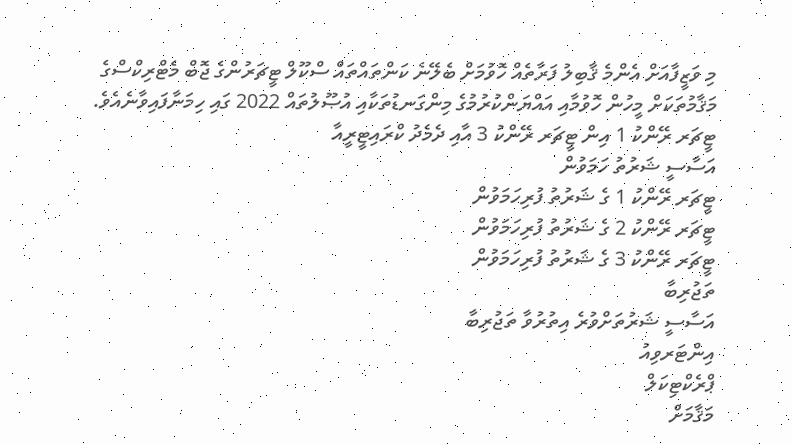މި ވަޒީފާއަށް އެންމެ ޤާބިލު ފަރާތެއް ހޮވުމަށް ބެލޭނެ ކަންތައްތައް ސްކޫލް ޓީޗަރުންގެ ޖޮބް މެޓްރިކްސްގެ މަޤާމުތަކަށް މީހުން ހޮވުމާއި އައްޔަންކުރުމުގެ މިންގަނޑުތަކާއި އުޞޫލުތައް 2022 ގައި ހިމަނާފައިވާނެއެވެ.
ޓީޗަރ ރޭންކު 1 އިން ޓީޗަރ ރޭންކު 3 އާއި ދެމެދު ކްރައިޓީރީއާ
އަސާސީ ޝަރުތު ހަމަވުން
ޓީޗަރ ރޭންކު 1 ގެ ޝަރުތު ފުރިހަމަވުން
ޓީޗަރ ރޭންކު 2 ގެ ޝަރުތު ފުރިހަމަވުން
ޓީޗަރ ރޭންކު 3 ގެ ޝަރުތު ފުރިހަމަވުން
ތަޖުރިބާ
އަސާސީ ޝަރުތަށްވުރެ އިތުރުވާ ތަޖުރިބާ
އިންޓަރވިއު
ޕްރެކްޓިކަލް
މަޤާމަށް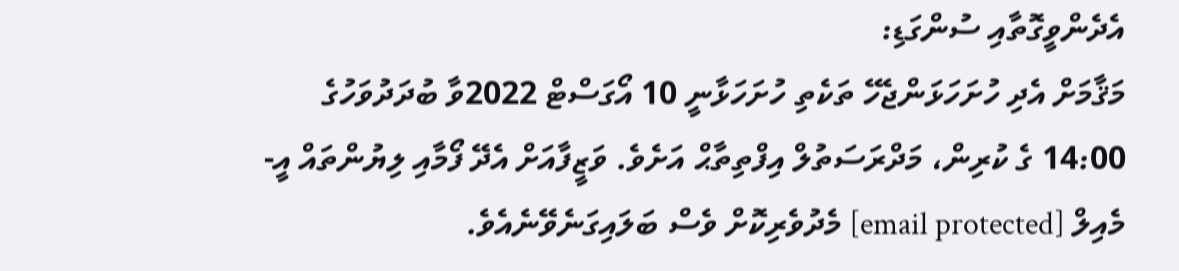އެދެންވީގޮތާއި ސުންގަޑި:
މަޤާމަށް އެދި ހުށަހަޅަންޖެހޭ ތަކެތި ހުށަހަޅާނީ 10 އޯގަސްޓް 2022ވާ ބުދަދުވަހުގެ 14:00 ގެ ކުރިން، މަދްރަސަތުލް އިފްތިތާޙް އަށެވެ. ވަޒީފާއަށް އެދޭ ފޯމާއި ލިޔުންތައް އީ-މެއިލް [email protected] މެދުވެރިކޮށް ވެސް ބަލައިގަނެވޭނެއެވެ.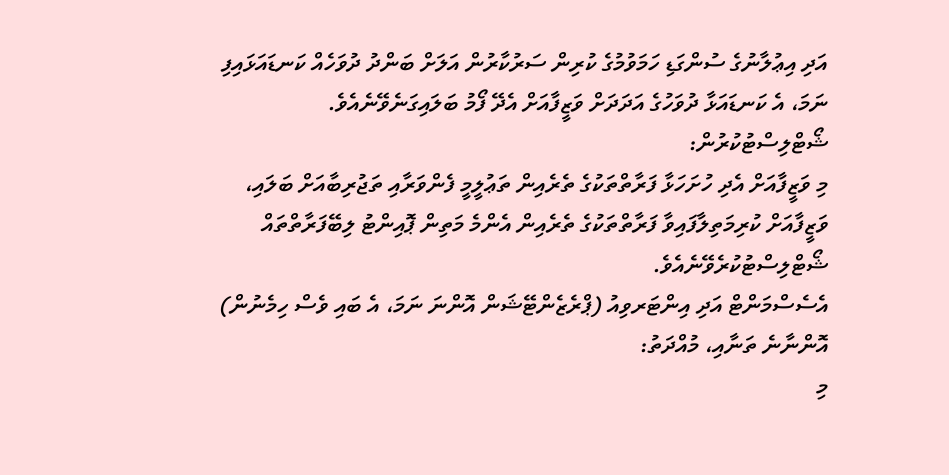އަދި އިޢުލާނުގެ ސުންގަޑި ހަމަވުމުގެ ކުރިން ސަރުކާރުން އަލަށް ބަންދު ދުވަހެއް ކަނޑައަޅައިފި ނަމަ، އެ ކަނޑައަޅާ ދުވަހުގެ އަދަދަށް ވަޒީފާއަށް އެދޭ ފޯމު ބަލައިގަނެވޭނެއެވެ.
ޝޯޓްލިސްޓުކުރުން:
މި ވަޒީފާއަށް އެދި ހުށަހަޅާ ފަރާތްތަކުގެ ތެރެއިން ތަޢުލީމީ ފެންވަރާއި ތަޖުރިބާއަށް ބަލައި، ވަޒީފާއަށް ކުރިމަތިލާފައިވާ ފަރާތްތަކުގެ ތެރެއިން އެންމެ މަތިން ޕޮއިންޓު ލިބޭފަރާތްތައް ޝޯޓްލިސްޓުކުރެވޭނެއެވެ.
އެސެސްމަންޓް އަދި އިންޓަރވިއު (ޕްރެޒެންޓޭޝަން އޮންނަ ނަމަ، އެ ބައި ވެސް ހިމެނުން) އޮންނާނެ ތަނާއި، މުއްދަތު:
މި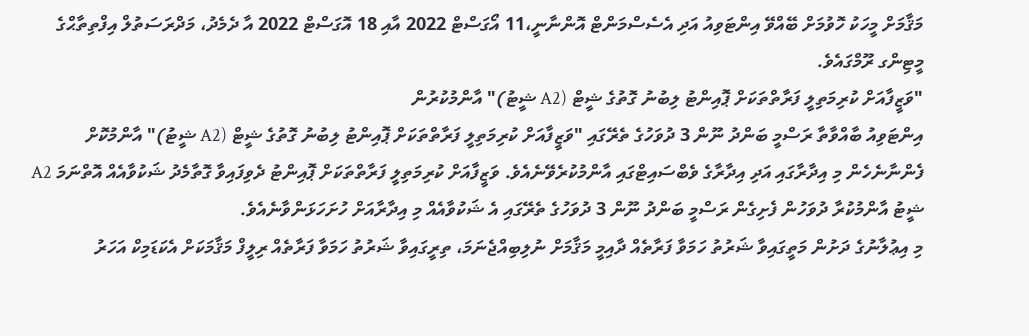މަޤާމަށް މީހަކު ހޮވުމަށް ބޭއްވޭ އިންޓަވިއު އަދި އެސެސްމަންޓް އޮންނާނީ،11 އޯގަސްޓް 2022 އާއި 18 އޮގަސްޓް 2022 އާ ދެމެދު، މަދްރަސަތުލް އިފްތިތާޙްގެ މީޓިންގ ރޫމްގައެވެ.
"ވަޒީފާއަށް ކުރިމަތިލީ ފަރާތްތަކަށް ޕޮއިންޓު ލިބުނު ގޮތުގެ ޝީޓް (A2 ޝީޓު)" އާންމުކުރުން
އިންޓަވިއު ބާއްވާތާ ރަސްމީ ބަންދު ނޫން 3 ދުވަހުގެ ތެރޭގައި "ވަޒީފާއަށް ކުރިމަތިލީ ފަރާތްތަކަށް ޕޮއިންޓު ލިބުނު ގޮތުގެ ޝީޓް (A2 ޝީޓު)" އާންމުކޮށް ފެންނާނެހެން މި އިދާރާގައި އަދި އިދާރާގެ ވެބްސައިޓްގައި އާންމުކުރެވޭނެއެވެ. ވަޒީފާއަށް ކުރިމަތިލީ ފަރާތްތަކަށް ޕޮއިންޓު ދެވިފައިވާ ގޮތާމެދު ޝަކުވާއެއް އޮތްނަމަ A2 ޝީޓު އާންމުކުރާ ދުވަހުން ފެށިގެން ރަސްމީ ބަންދު ނޫން 3 ދުވަހުގެ ތެރޭގައި އެ ޝަކުވާއެއް މި އިދާރާއަށް ހުށަހަޅަންވާނެއެވެ.
މި އިޢުލާނުގެ ދަށުން މަތީގައިވާ ޝަރުތު ހަމަވާ ފަރާތެއް ދާއިމީ މަޤާމަށް ނުލިބިއްޖެނަމަ، ތިރީގައިވާ ޝަރުތު ހަމަވާ ފަރާތެއް ރިލީފް މަޤާމަކަށް އެކަޑަމިކް އަހަރު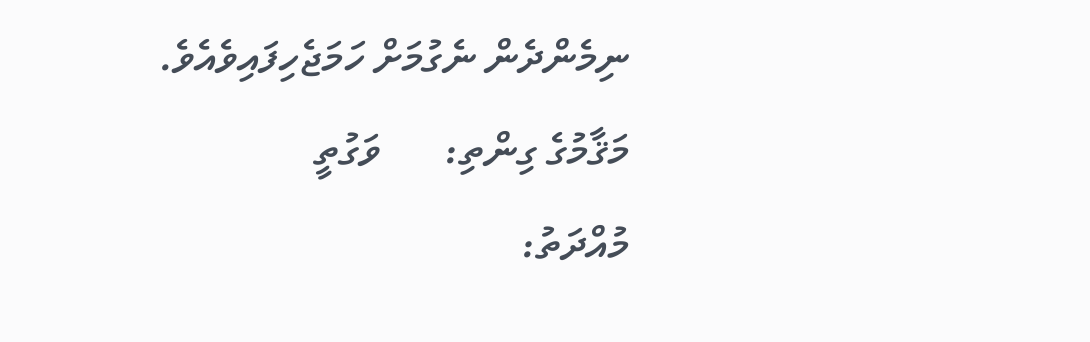ނިމެންދެން ނެގުމަށް ހަމަޖެހިފައިވެއެވެ.
މަޤާމުގެ ގިންތި:      ވަގުތީ
މުއްދަތު: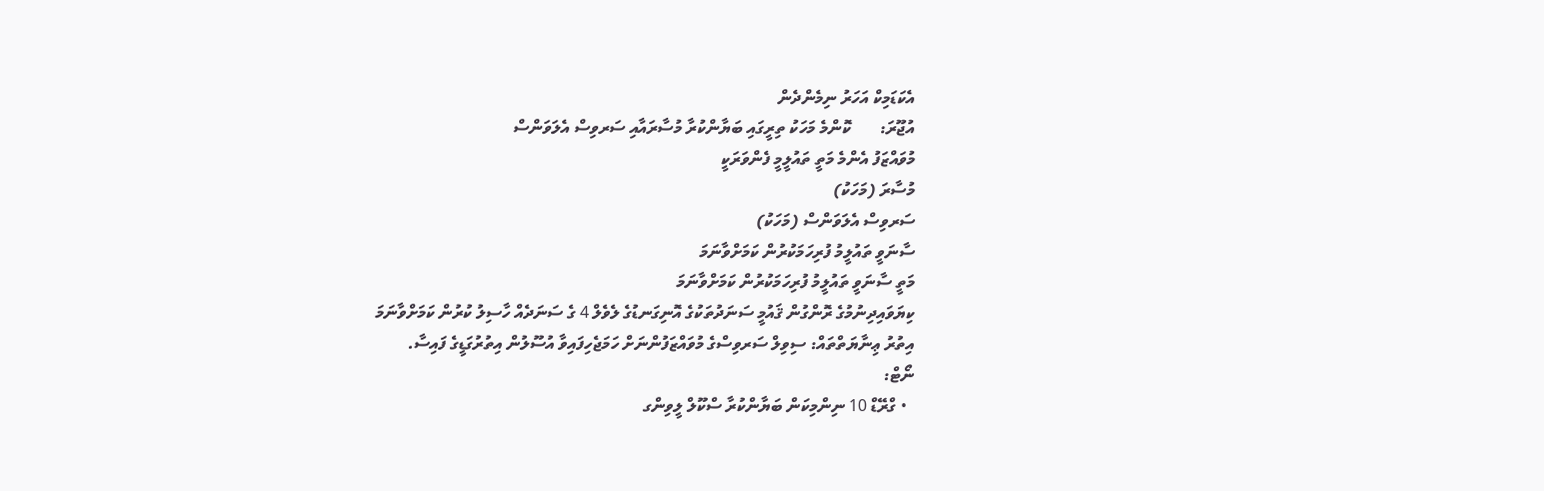އެކަޑަމިކް އަހަރު ނިމެންދެން
އުޖޫރަ:       ކޮންމެ މަހަކު ތިރީގައި ބަޔާންކުރާ މުސާރައާއި ސަރވިސް އެލަވަންސް
މުވައްޒަފު އެންމެ މަތީ ތައުލީމީ ފެންވަރަކީ
މުސާރަ (މަހަކު)
ސަރވިސް އެލަވަންސް (މަހަކު)
ސާނަވީ ތައުލީމު ފުރިހަމަކުރުން ކަމަށްވާނަމަ
މަތީ ސާނަވީ ތައުލީމު ފުރިހަމަކުރުން ކަމަށްވާނަމަ
ކިޔަވައިދިނުމުގެ ރޮންގުން ޤައުމީ ސަނަދުތަކުގެ އޮނިގަނޑުގެ ލެވެލް 4 ގެ ސަނަދެއް ހާސިލު ކުރުން ކަމަށްވާނަމަ
އިތުރު ޢިނާޔަތްތައް: ސިވިލް ސަރވިސްގެ މުވައްޒަފުންނަށް ހަމަޖެހިފައިވާ އުސޫލުން އިތުރުގަޑީގެ ފައިސާ.
ނޯޓް:
  • ގްރޭޑް 10 ނިންމިކަން ބަޔާންކުރާ ސްކޫލް ލީވިންގ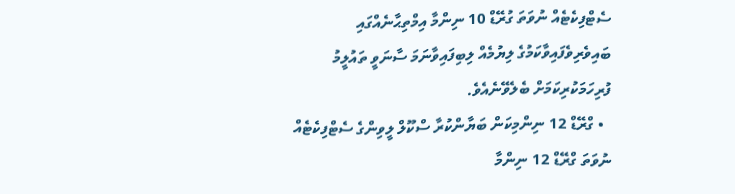ސެޓްފިކެޓެއް ނުވަތަ ގުރޭޑް 10 ނިންމާ އިމްތިޙާނެއްގައި ބައިވެރިވެފައިވާކަމުގެ ލިޔުމެއް ލިބިފައިވާނަމަ ސާނަވީ ތައުލީމު ފުރިހަމަކުރިކަމަށް ބެލެވޭނެއެވެ.
  • ގްރޭޑް 12 ނިންމިކަން ބަޔާންކުރާ ސްކޫލް ލީވިންގެ ސެޓްފިކެޓެއް ނުވަތަ ގްރޭޑް 12 ނިންމާ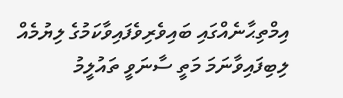އިމްތިޙާނެއްގައި ބައިވެރިވެފައިވާކަމުގެ ލިޔުމެއް ލިބިފައިވާނަމަ މަތީ ސާނަވީ ތައުލީމު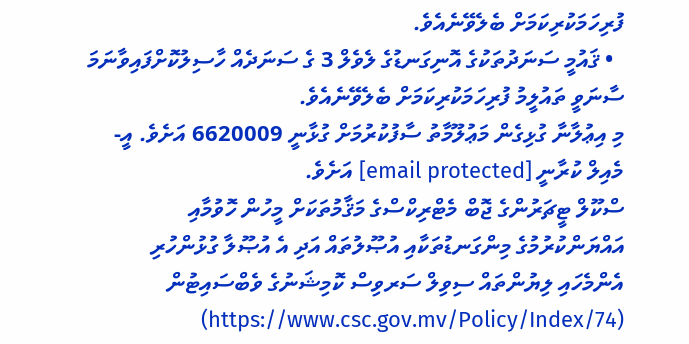ފުރިހަމަކުރިކަމަށް ބެލެވޭނެއެވެ.
  • ޤައުމީ ސަނަދުތަކުގެ އޮނިގަނޑުގެ ލެވެލް 3 ގެ ސަނަދެއް ހާސިލުކޮށްފައިވާނަމަ ސާނަވީ ތައުލީމު ފުރިހަމަކުރިކަމަށް ބެލެވޭނެއެވެ.
މި އިޢުލާނާ ގުޅިގެން މަޢުލޫމާތު ސާފުކުރުމަށް ގުޅާނީ 6620009 އަށެވެ. އީ-މެއިލް ކުރާނީ [email protected] އަށެވެ.
ސްކޫލް ޓީޗަރުންގެ ޖޮބް މެޓްރިކްސްގެ މަޤާމުތަކަށް މީހުން ހޮވުމާއި އައްޔަންކުރުމުގެ މިންގަނޑުތަކާއި އުޞޫލުތައް އަދި އެ އުޞޫލާ ގުޅުންހުރި އެންމެހައި ލިޔުންތައް ސިވިލް ސަރވިސް ކޮމިޝަނުގެ ވެބްސައިޓުން (https://www.csc.gov.mv/Policy/Index/74)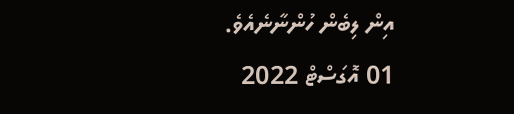އިން ލިބެން ހުންނާނެއެވެ.
01 އޮގަސްޓް 2022